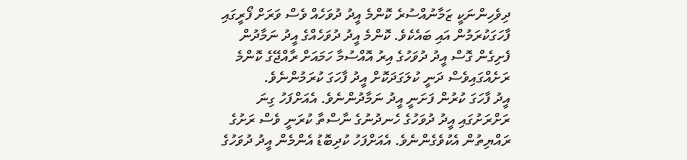ދިވެހިންނަކީ ޒަމާނުއްސުރެ ކޮންމެ އީދު ދުވަހެއް ވެސް ވަރަށް ފޯރީގައި ފާހަގަކުރަމުން އައި ބައެކެވެ. ކޮންމެ އީދު ދުވަހެއްގެ އީދު ނަމާދުން ފެށިގެން ގޮސް އީދު ދުވަހުގެ އިރު އޮއްސުމާ ހަމައަށް ރާއްޖޭގެ ކޮންމެ ރަށެއްގައިވެސް ދަނީ ކުލަގަދަކޮށް އީދު ފާހަގަ ކުރަމުންނެވެ.
އީދު ފާހަގަ ކުރުން ފަށަނީ އީދު ނަމާދުންނެވެ. އެއަށްފަހު ގިނަ ރަށްރަށުގައި އީދު ދުވަހުގެ ހެނދުނުގެ ނާސްތާ ކުރަނީ ވެސް ރަށުގެ ރައްޔިތުން އެކުވެގެންނެވެ. އެއަށްފަހު ކުދިބޮޑު އެންމެން އީދު ދުވަހުގެ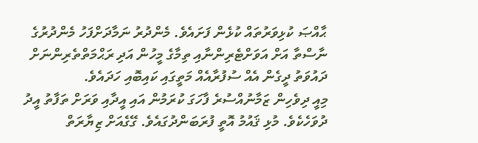ޙާއްޞަ ކުޅިވަރުތައް ކުޅެން ފަށައެވެ. މެންދުރު ނަމާދަށްފަހު މެންދުރުގެ ނާސްތާ އަށް އަވަށްޓެރިންނާއި ތިމާގެ މީހުން އަދި ރަޙްމަތްތެރިންނަށް ދައުވަތު ދީގެން އެއް ސުފުރާއެއް މަތީގައި ކައިބޮއި ހަދައެވެ.
މިއީ ދިވެހިން ޒަމާނުއްސުރެ ފާހަގަ ކުރަމުން އައި އީދާއި ވަރަށް ތަފާތު އީދު ދުވަހެކެވެ. މުޅި ޤައުމު އޮތީ ފުރަބަންދުގައެވެ. ގޭގެއަށް ޒިޔާރަތް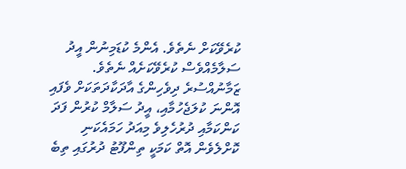ކުރެވޭކަށް ނެތެވެ. އެންމެ ކުޑަމިނުން އީދު ސަލާމެއްވެސް ކުރެވޭކަށެއް ނެތެވެ.
ޒަމާނުއްސުރެ ދިވެހިންގެ އާދަކާދަތަކަށް ވެފައި އޮންނަ ކުލަޖެހުމާއި، އީދު ސަލާމް ކުރުން ފަދަ ކަންކަމާއި ދުރުހެލިވެ މިއަދު ހަމައެކަނި ކޮށްލެވެން އޮތް ކަމަކީ ތިންފޫޓު ދުރުގައި ތިބެ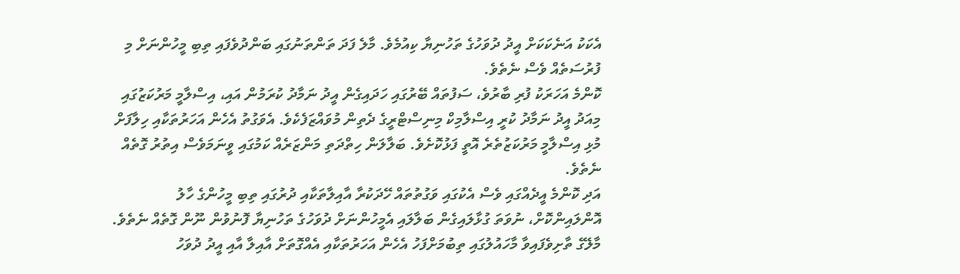އެކަކު އަނެކަކަށް އީދު ދުވަހުގެ ތަހުނިޔާ ކިއުމެވެ. މާލެ ފަދަ ތަންތަނުގައި ބަންދުވެފައި ތިބި މީހުންނަށް މި ފުރުސަތެއް ވެސް ނެތެވެ.
ކޮންމެ އަހަރަކު ފުރި ބާރުވެ، ސަފުތައް ބޭރުގައި ހަދައިގެން އީދު ނަމާދު ކުރަމުން އައި، އިސްލާމީ މަރުކަޒުގައި މިއަދު އީދު ނަމާދު ކުރީ އިސްލާމިކް މިނިސްޓްރީގެ ދެތިން މުވައްޒަފެކެވެ. އެވަގުތު އެހެން އަހަރުތަކާއި ހިލާފަށް މުޅި އިސްލާމީ މަރުކަޒުތެރެ އޮތީ ފަޅުކޮށެވެ. ބަލާލަން ހިތްދަތި މަންޒަރެއް ކަމުގައި ވީނަމަވެސް އިތުރު ގޮތެއް ނެތެވެ.
އަދި ކޮންމެ އީދެއްގައި ވެސް އެކުގައި ވަގުތުތައް ހޭދަކުރާ އާއިލާތަކާއި ދުރުގައި ތިބި މީހުންގެ ހާލު އޮންލައިންކޮށް، ނުވަތަ ގުޅާލައިގެން ބަލާލައި އެމީހުންނަށް ދުވަހުގެ ތަހުނިޔާ ފޮނުވުން ނޫން ގޮތެއް ނެތެވެ. މާލޭގެ ތާށިވެފައިވާ މާހައުލުގައި ތިބުމަށްފަހު އެހެން އަހަރުތަކާއި އެއްގޮތަށް އާއިލާ އާއި އީދު ދުވަހު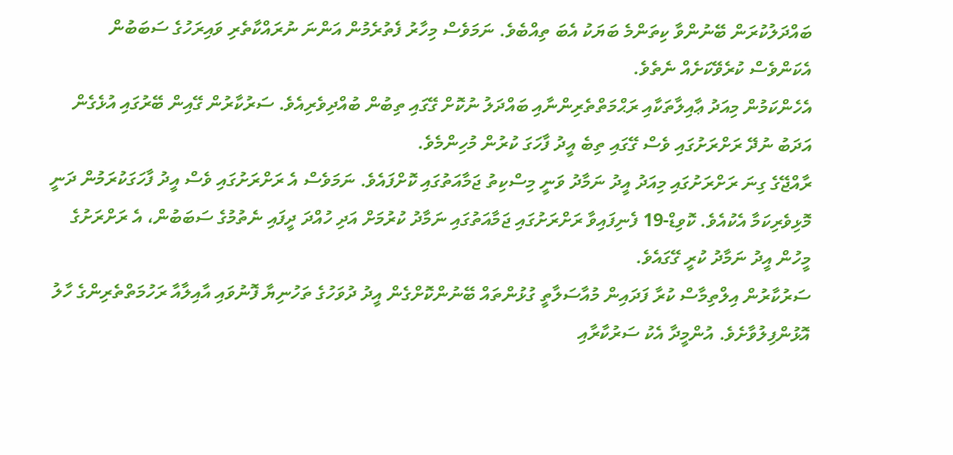ބައްދަލުކުރަން ބޭނުންވާ ކިތަންމެ ބަޔަކު އެބަ ތިއްބެވެ. ނަމަވެސް މިހާރު ފެތުރެމުން އަންނަ ނުރައްކާތެރި ވައިރަހުގެ ސަބަބުން އެކަންވެސް ކުރެވޭކަށެއް ނެތެވެ.
އެހެންކަމުން މިއަދު ޢާއިލާތަކާއި ރަޙްމަތްތެރިންނާއި ބައްދަލު ނުކޮށް ގޭގައި ތިބުން ބުއްދިވެރިއެވެ. ސަރުކާރުން ގޭއިން ބޭރުގައި އުޅެގެން އަދަބު ނުދޭ ރަށްރަށުގައި ވެސް ގޭގައި ތިބެ އީދު ފާހަގަ ކުރުން މުހިންމެވެ.
ރާއްޖޭގެ ގިނަ ރަށްރަށުގައި މިއަދު އީދު ނަމާދު ވަނީ މިސްކިތު ޖަމާއަތުގައި ކޮށްފައެވެ. ނަމަވެސް އެ ރަށްރަށުގައި ވެސް އީދު ފާހަގަކުރަމުން ދަނީ މޮޅިވެރިކަމާ އެކުއެވެ. ކޮވިޑް-19 ފެނިފައިވާ ރަށްރަށުގައި ޖަމާއަތުގައި ނަމާދު ކުރުމަށް އަދި ހުއްދަ ދީފައި ނެތުމުގެ ސަބަބުން، އެ ރަށްރަށުގެ މީހުން އީދު ނަމާދު ކުރީ ގޭގައެވެ.
ސަރުކާރުން އިލްތިމާސް ކުރާ ފަދައިން މުއާސަލާތީ ގުޅުންތައް ބޭނުންކޮށްގެން އީދު ދުވަހުގެ ތަހުނިޔާ ފޮނުވައި އާއިލާއާ ރަހުމަތްތެރިންގެ ހާލު އޮޅުންފިލުވާށެވެ. އުންމީދާ އެކު ސަރުކާރާއި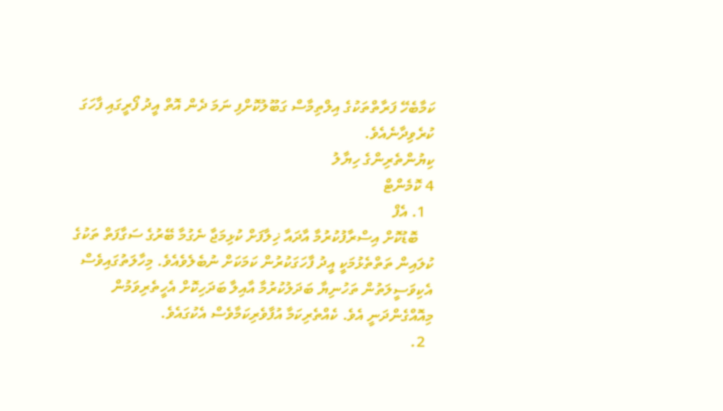ކަމާބެހޭ ފަރާތްތަކުގެ އިލްތިމާސް ގަބޫލުކޮށްފި ނަމަ ދެން އޮތް އީދު ފޯރީގައި ފާހަގަ ކުރެވިދާނެއެވެ.
ކިޔުންތެރިންގެ ހިޔާލު
4 ކޮމެންޓް
  1. އެފް
    ބޮޑުކޮށް އިސްރާފުކުރުމާ އާދައާ ޚިލާފަށް ކުޅިމަޖާ ނެގުމާ ބޭރުގެ ސަގާފަތް ތަކުގެ ކުލައިން ތަތްތެޅުމަކީ އީދު ފާހަގަކުރުން ކަމަކަށް ނުބެލެވެއެވެ. މިހާލަތުގައިވެސް އެކިވަސީލަތުން ތަހުނިޔާ ބަދަލުކުރުމާ އާއިލާ ބަދަހިކޮށް އެހީތެރިވަމުން މިއޮއްގެންދަނީ އެވެ. ކެއްތެރިކަމާ އުފާވެރިކަމާވެސް އެކުގައެވެ.
  2.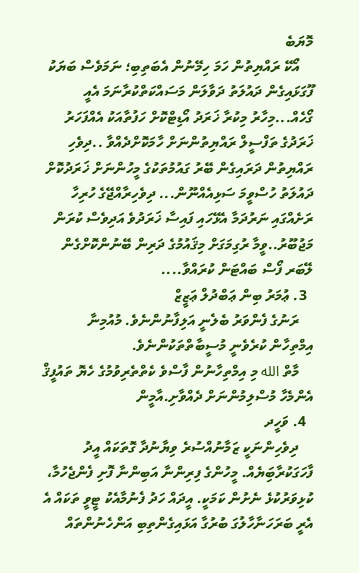މޮޔަބެ
    އޯކޭ ރައްޔިތުން ހަމަ ހިމޭނުން އެބަތިބި؛ ނަމަވެސް ބަޔަކު ފޫގަޅައިގެން ދައުލަތު ދަވާލަން މަސައްކަތްކުރާނަމަ އެއީ ގޯހެއް...މިހާރު މިކުރާ ޚަރަދު އޯޑިޓްކޮށް ހަފުތާއަކު އެއްފަހަރު ޚަރަދުގެ ތަފްސީލް ރައްޔިތުންނަށް ހާމަކޮށްދެއްވާ ..ދިވެހި ރައްޔިތުން ދަރައިގެން ބޭރު ގައުމުތަކުގެ މީހުންނަށް ޚަރަދުކޮށް ދައުލަތު ހުސްވީމަ ސަޅިއެއްނޫން... ދިވެހިރާއްޖޭގެ ހުރިހާ ރަށެއްގައި ނަރުދަމާ އެޅޭހައި ފައިސާ ޚަރަދުވެ އަދިވެސް ކުރަން މަޖުބޫރު..ވީމާ ރުގިމަގަށް މިޤައުމުގެ ދަރިން ބޭނުންކޮށްގެން ލޭބަރ ފޯސް ބައްޓަން ކުރައްވާ....
  3. ޢުމަރު ބިން ޢަބްދުލް ޢަޒީޒް
    ރަނުގެ ފެންވަރު ބެލެނީ އަލިފާނުންނެވެ. މުއުމިނާ އިމްތިހާން ކުރެވެނީ މުސީބާތްތަކުންނެވެ.
    މާތް الله މި އިމްތިހާނުން ފާސްވެ ކެތްތެރިވުމުގެ ހެޔޮ ތައުފީޤް އެންމެހާ މުސްލިމުންނަށް ދެއްވާށި.އާމީން
  4. ވަހީދ
    ދިވެހިންނަކީ ޒަމާނުއްސުރެ ވިޔާނުދާ ގޮތަކައް އީދު ފާހަގަކުރާބަިޔެއް. މީހުންގެ ފިރިންނާ އަބިންނާ ފޮށި ފެންޖެހުމާ، ކުޅިވަރުކުޅެ ނެށުން ކަމަކީ. އީދައް ހަދު ފެނުމާއެކު ޓީވީ ތަކައް އެ އެރީ ބަރަހަނާހާލުގަ ބުރުގާ އަޅައިގެންތިބި އަންހެނުންތައް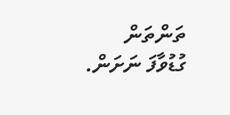ތަންތަން ގުޑުވާފަ ނަށަން.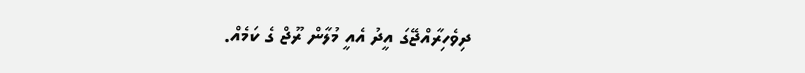ދިވެހިރާއްޖޭގަ އީދު އެއީ މުލާން ރޫޖް ގެ ކަމެއް.